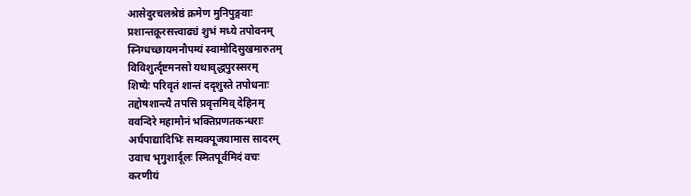आसेदुरचलश्रेष्ठं क्रमेण मुनिपुङ्गवाः
प्रशान्तक्रूरसत्त्वाढ्यं शुभं मध्ये तपोवनम्
स्निग्धच्छायमनौपम्यं स्वामोदिसुखमारुतम्
विविशुर्त्दृष्टमनसो यथावृद्धपुरस्सरम्
शिष्यैः परिवृतं शान्तं ददृशुस्ते तपोधनाः
तद्दोषशान्त्यै तपसि प्रवृत्तमिव् देहिनम्
ववन्दिरे महामौनं भक्तिप्रणतकन्धराः
अर्घपाद्यादिभिः सम्यक्पूजयामास सादरम्
उवाच भृगुशार्दूलः स्मितपूर्वमिदं वचः
करणीयं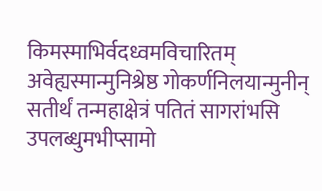किमस्माभिर्वदध्वमविचारितम्
अवेह्यस्मान्मुनिश्रेष्ठ गोकर्णनिलयान्मुनीन्
सतीर्थं तन्महाक्षेत्रं पतितं सागरांभसि
उपलब्धुमभीप्सामो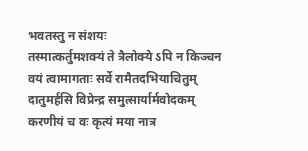भवतस्तु न संशयः
तस्मात्कर्तुमशक्यं ते त्रैलोक्ये ऽपि न किञ्चन
वयं त्वामागताः सर्वे रामैतदभियाचितुम्
दातुमर्हसि विप्रेन्द्र समुत्सार्यार्मवोदकम्
करणीयं च वः कृत्यं मया नात्र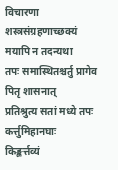विचारणा
शस्त्रसंग्रहणाच्छक्यं मयापि न तदन्यथा
तपः समास्थितश्चर्तु प्रागेव पितृ शासनात्
प्रतिश्रुत्य सतां मध्ये तपः कर्त्तुमिहानघाः
किङ्कर्त्तव्यं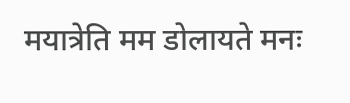मयात्रेति मम डोलायते मनः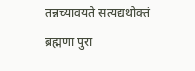तन्नच्यावयते सत्यद्यथोक्तं ब्रह्मणा पुरा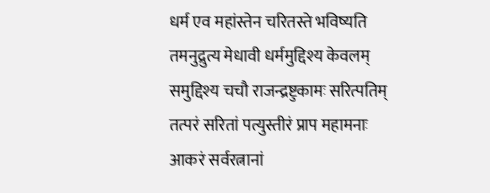धर्म एव महांस्तेन चरितस्ते भविष्यति
तमनुद्रुत्य मेधावी धर्ममुद्दिश्य केवलम्
समुद्दिश्य चचौ राजन्द्रष्टुकामः सरित्पतिम्
तत्परं सरितां पत्युस्तीरं प्राप महामनाः
आकरं सर्वरत्नानां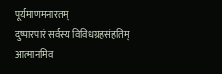पूर्यमाणमनारतम्
दुष्पारपारं सर्वस्य विविधग्रहसंहतिम्
आत्मानमिव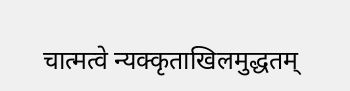चात्मत्वे न्यक्कृताखिलमुद्धतम्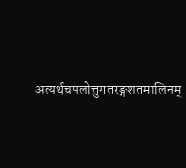अत्यर्थचपलोत्तुगतरङ्गशतमालिनम्